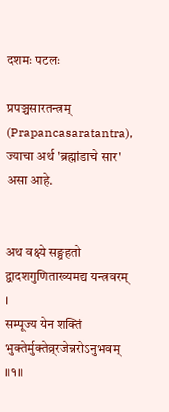दशमः पटलः

प्रपञ्चसारतन्त्रम् (Prapancasaratantra), ज्याचा अर्थ 'ब्रह्मांडाचे सार' असा आहे.


अथ वक्ष्ये सङ्ग्रहतो द्वादशगुणिताख्यमद्य यन्त्रवरम् ।
सम्पूज्य येन शक्तिं भुक्तेर्मुक्तेव्र्रजेन्नरोऽनुभवम् ॥१॥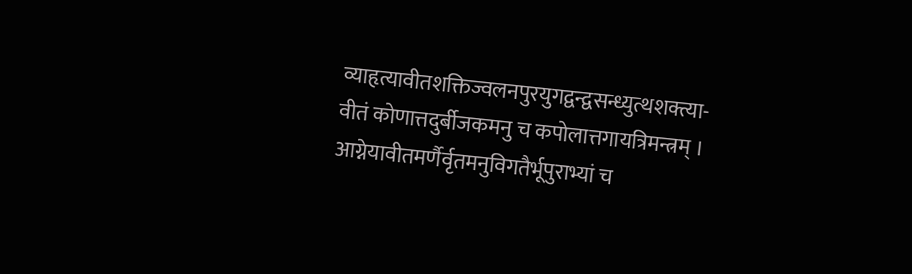व्याहृत्यावीतशक्तिज्वलनपुरयुगद्वन्द्वसन्ध्युत्थशक्त्या-
वीतं कोणात्तदुर्बीजकमनु च कपोलात्तगायत्रिमन्त्रम् ।
आग्नेयावीतमर्णैर्वृतमनुविगतैर्भूपुराभ्यां च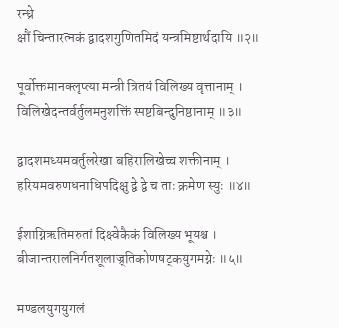रन्ध्रे
क्षौं चिन्तारत्नकं द्वादशगुणितमिदं यन्त्रमिष्टार्थदायि ॥२॥

पूर्वोक्तमानक्लृप्त्या मन्त्री त्रितयं विलिख्य वृत्तानाम् ।
विलिखेदन्तर्वर्तुलमनुशक्तिं स्पष्टबिन्दुनिष्ठानाम् ॥३॥

द्वादशमध्यमवर्तुलरेखा बहिरालिखेच्च शक्तीनाम् ।
हरियमवरुणधनाधिपदिक्षु द्वे द्वे च ताः क्रमेण स्युः ॥४॥

ईशाग्निऋतिमरुतां दिक्ष्वेकैकं विलिख्य भूयश्च ।
बीजान्तरालनिर्गतशूलाज्र्तिकोणषट्कयुगमग्नेः ॥५॥

मण्डलयुगयुगलं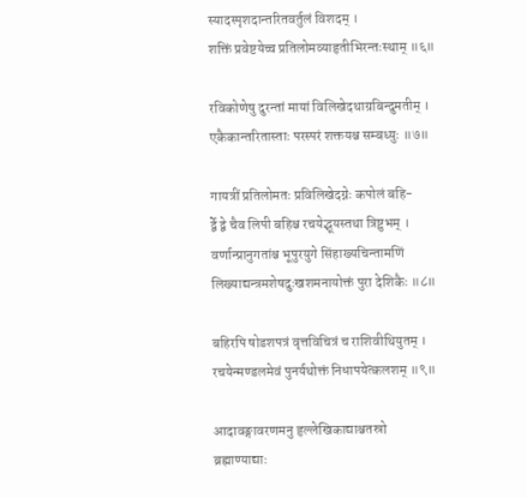स्यादस्पृशदान्तरितवर्तुलं विशदम् ।
शक्तिं प्रवेष्टयेच्च प्रतिलोमव्याहृतीभिरन्तःस्थाम् ॥६॥

रविकोणेषु दुरन्तां मायां विलिखेदथाग्रबिन्दुमतीम् ।
एकैकान्तरितास्ताः परस्परं शक्तयश्च सम्बध्युः ॥७॥

गायत्रीं प्रतिलोमतः प्रविलिखेदग्नेः कपोलं बहि-
र्द्वे द्वे चैव लिपी बहिश्च रचयेद्भूयस्तथा त्रिष्टुभम् ।
वर्णान्प्रानुगतांश्च भूपुरयुगे सिंहाख्यचिन्तामणिं
लिख्याद्यन्त्रमशेषदुःखशमनायोक्तं पुरा देशिकैः ॥८॥

बहिरपि षोडशपत्रं वृत्तविचित्रं च राशिवीथियुतम् ।
रचयेन्मण्डलमेवं पुनर्यथोक्तं निधापयेत्कलशम् ॥९॥

आदावङ्गावरणमनु हृल्लेखिकाद्याश्चतस्रो
ब्रह्माण्याद्याः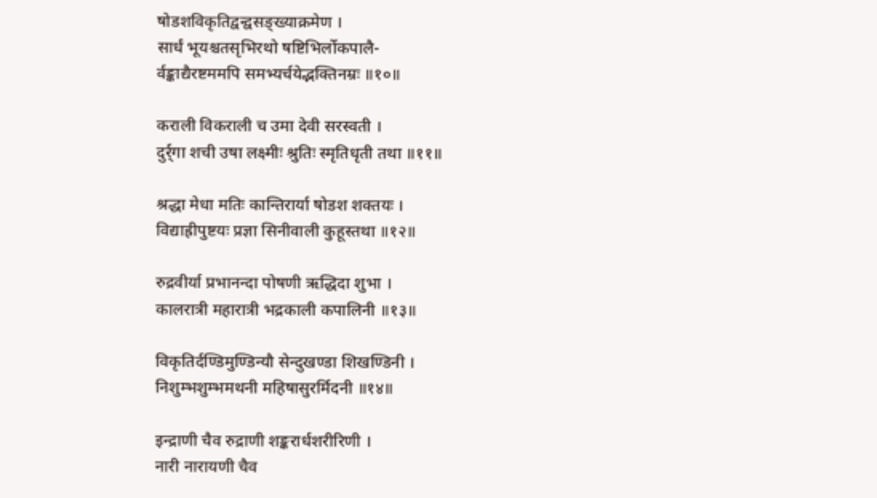षोडशविकृतिद्वन्द्वसङ्ख्याक्रमेण ।
सार्धं भूयश्चतसृभिरथो षष्टिभिर्लोकपालै-
र्वङ्काद्यैरष्टममपि समभ्यर्चयेद्भक्तिनम्रः ॥१०॥

कराली विकराली च उमा देवी सरस्वती ।
दुर्र्गा शची उषा लक्ष्मीः श्रुतिः स्मृतिधृती तथा ॥११॥

श्रद्धा मेधा मतिः कान्तिरार्या षोडश शक्तयः ।
विद्याह्रीपुष्टयः प्रज्ञा सिनीवाली कुहूस्तथा ॥१२॥

रुद्रवीर्या प्रभानन्दा पोषणी ऋद्धिदा शुभा ।
कालरात्री महारात्री भद्रकाली कपालिनी ॥१३॥

विकृतिर्दण्डिमुण्डिन्यौ सेन्दुखण्डा शिखण्डिनी ।
निशुम्भशुम्भमथनी महिषासुरर्मिदनी ॥१४॥

इन्द्राणी चैव रुद्राणी शङ्करार्धशरीरिणी ।
नारी नारायणी चैव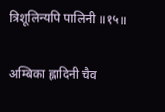त्रिशूलिन्यपि पालिनी ॥१५॥

अम्बिका ह्लादिनी चैव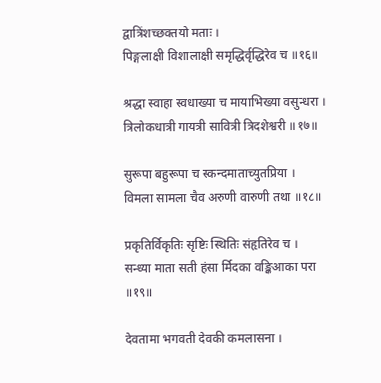द्वात्रिंशच्छक्तयो मताः ।
पिङ्गलाक्षी विशालाक्षी समृद्धिर्वृद्धिरेव च ॥१६॥

श्रद्धा स्वाहा स्वधाख्या च मायाभिख्या वसुन्धरा ।
त्रिलोकधात्री गायत्री सावित्री त्रिदशेश्वरी ॥१७॥

सुरूपा बहुरूपा च स्कन्दमाताच्युतप्रिया ।
विमला सामला चैव अरुणी वारुणी तथा ॥१८॥

प्रकृतिर्विकृतिः सृष्टिः स्थितिः संहृतिरेव च ।
सन्ध्या माता सती हंसा र्मिदका वङ्किआका परा ॥१९॥

देवतामा भगवती देवकी कमलासना ।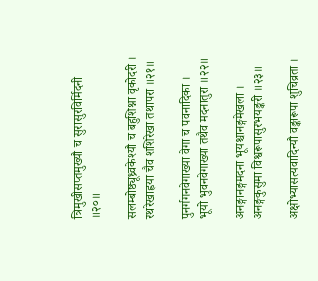त्रिमुखीसप्तमुख्यौ च सुरासुरविर्मिदनी ॥२०॥

सलम्बोष्ठ्यूध्र्वकेश्यौ च बहुशिश्ना वृकोदरी ।
रथरेखाह्वया चैव शशिरेखा तथापरा ॥२१॥

पुनर्गगनवेगाख्या वेगा च पवनादिका ।
भूयो भुवनवेगाख्या तथैव मदनातुरा ॥२२॥

अनङ्गानङ्गमदना भूयश्चानङ्गमेखला ।
अनङ्गकुसुमा विश्वरूपासुरभयङ्करी ॥२३॥

अक्षोभ्यासत्यवादिन्यौ वङ्कारूपा शुचिव्रता ।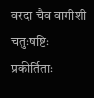वरदा चैव वागीशी चतुःषष्टिः प्रकीर्तिताः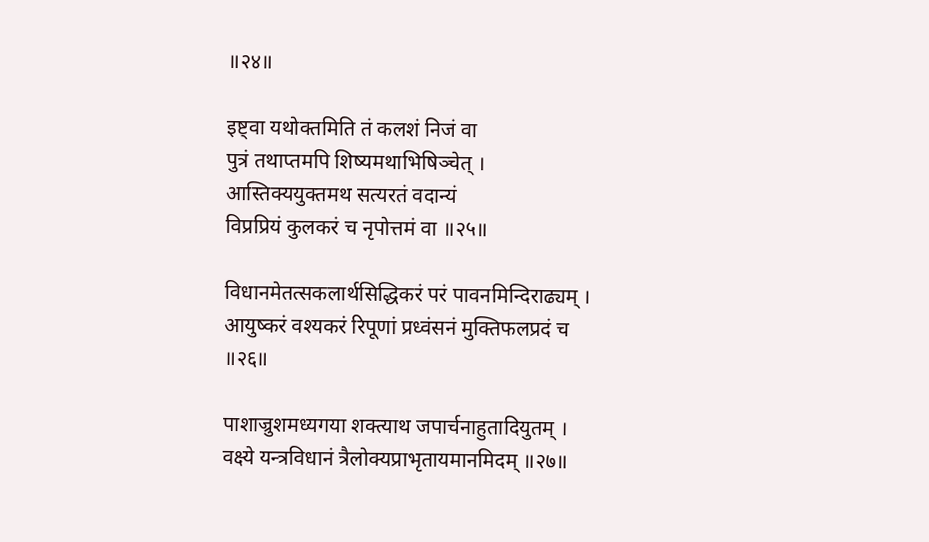॥२४॥

इष्ट्वा यथोक्तमिति तं कलशं निजं वा
पुत्रं तथाप्तमपि शिष्यमथाभिषिञ्चेत् ।
आस्तिक्ययुक्तमथ सत्यरतं वदान्यं
विप्रप्रियं कुलकरं च नृपोत्तमं वा ॥२५॥

विधानमेतत्सकलार्थसिद्धिकरं परं पावनमिन्दिराढ्यम् ।
आयुष्करं वश्यकरं रिपूणां प्रध्वंसनं मुक्तिफलप्रदं च ॥२६॥

पाशाज्रुशमध्यगया शक्त्याथ जपार्चनाहुतादियुतम् ।
वक्ष्ये यन्त्रविधानं त्रैलोक्यप्राभृतायमानमिदम् ॥२७॥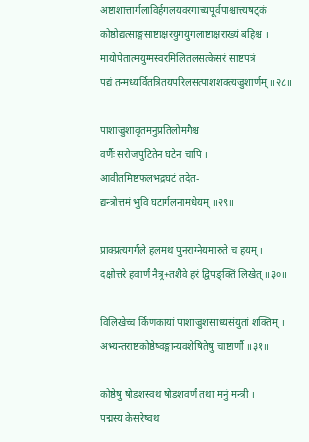अष्टाशात्तार्गलाविर्हगलयवरगाच्यपूर्वपाश्चात्त्यषट्कं
कोष्ठोद्यत्साङ्गसाष्टाक्षरयुगयुगलाष्टाक्षराख्यं बहिश्च ।
मायोपेतात्मयुग्मस्वरमिलितलसत्केसरं साष्टपत्रं
पद्यं तन्मध्यर्वितत्रितयपरिलसत्पाशशक्त्यज्रुशार्णम् ॥२८॥

पाशाज्रुशावृतमनुप्रतिलोमगैश्च
वर्णैः सरोजपुटितेन घटेन चापि ।
आवीतमिष्टफलभद्रघटं तदेत-
द्यन्त्रोत्तमं भुवि घटार्गलनामधेयम् ॥२९॥

प्राक्प्रत्यगर्गले हलमथ पुनराग्नेयमारुते च हयम् ।
दक्षोत्तरे हवार्णं नैत्र्र+तशैवे हरं द्विपङ्क्तिं लिखेत् ॥३०॥

विलिखेच्च र्किणकायां पाशाज्रुशसाध्यसंयुतां शक्तिम् ।
अभ्यन्तराष्टकोष्ठेष्वङ्गान्यवशेषितेषु चाष्टार्णौ ॥३१॥

कोष्ठेषु षोडशस्वथ षोडशवर्णं तथा मनुं मन्त्री ।
पद्मस्य केसरेष्वथ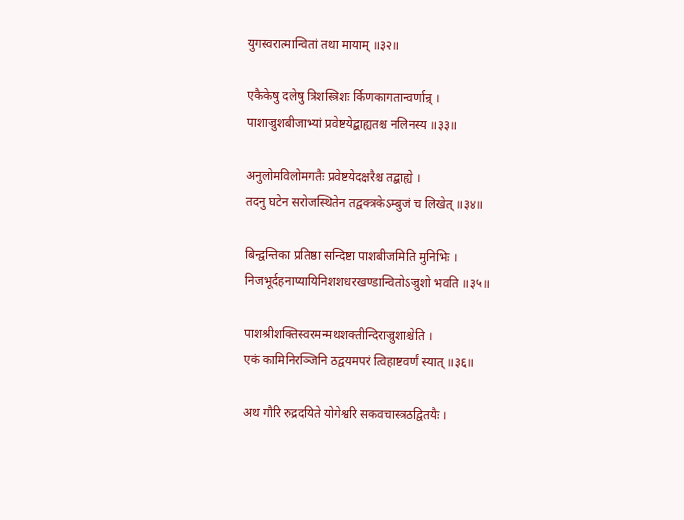युगस्वरात्मान्वितां तथा मायाम् ॥३२॥

एकैकेषु दलेषु त्रिशस्त्रिशः र्किणकागतान्वर्णान्र् ।
पाशाज्रुशबीजाभ्यां प्रवेष्टयेद्बाह्यतश्च नलिनस्य ॥३३॥

अनुलोमविलोमगतैः प्रवेष्टयेदक्षरैश्च तद्बाह्ये ।
तदनु घटेन सरोजस्थितेन तद्वक्त्रकेऽम्बुजं च लिखेत् ॥३४॥

बिन्द्वन्तिका प्रतिष्ठा सन्दिष्टा पाशबीजमिति मुनिभिः ।
निजभूर्दहनाप्यायिनिशशधरखण्डान्वितोऽज्रुशो भवति ॥३५॥

पाशश्रीशक्तिस्वरमन्मथशक्तीन्दिराज्रुशाश्चेति ।
एकं कामिनिरञ्जिनि ठद्वयमपरं त्विहाष्टवर्णं स्यात् ॥३६॥

अथ गौरि रुद्रदयिते योगेश्वरि सकवचास्त्रठद्वितयैः ।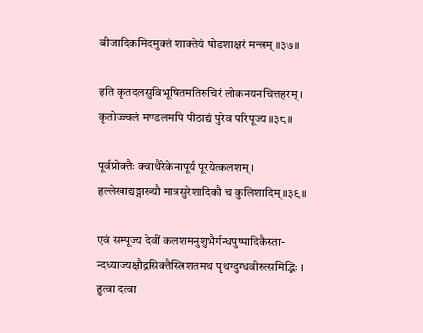बीजादिकमिदमुक्तं शाक्तेयं षोडशाक्षरं मन्त्रम् ॥३७॥

इति कृतदलसुविभूषितमतिरुचिरं लोकनयनचित्तहरम् ।
कृतोज्ज्वलं मण्डलमपि पीठाद्यं पुरेव परिपूज्य ॥३८॥

पूर्वप्रोक्तैः क्वाथैरेकेनापूर्य पूरयेत्कलशम् ।
हृल्लेखाद्यङ्गाख्यौ मात्रसुरेशादिकौ च कुलिशादिम् ॥३९॥

एवं सम्पूज्य देवीं कलशमनुशुभैर्गन्धपुष्पादिकैस्ता-
न्दध्याज्यक्षौद्रसिक्तैस्त्रिशतमथ पृथग्दुग्धवीरुत्समिद्भिः ।
हुत्वा दत्वा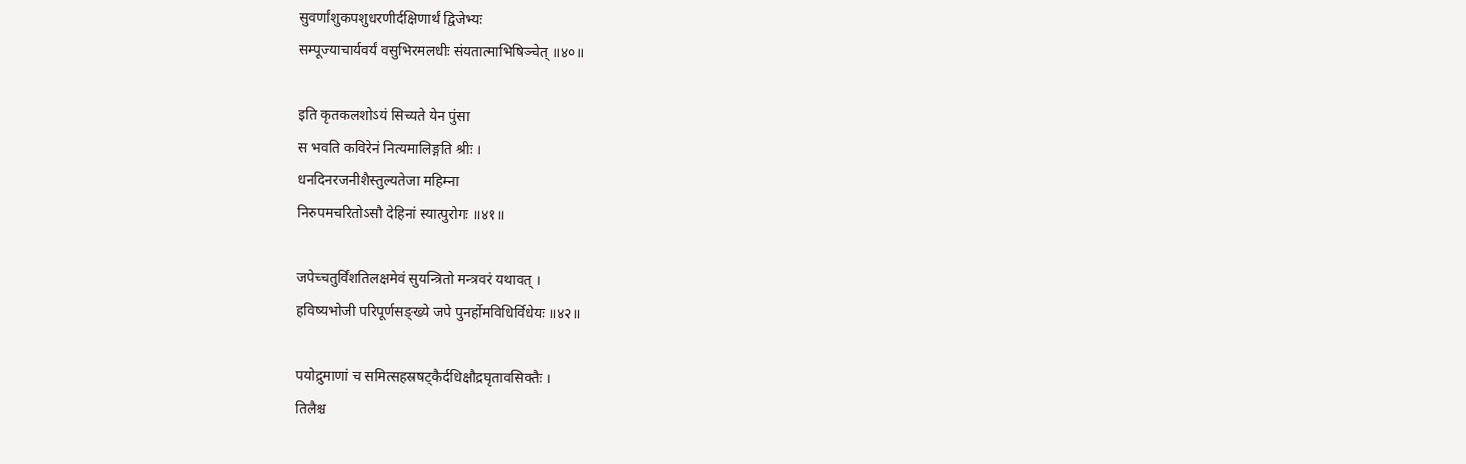सुवर्णांशुकपशुधरणीर्दक्षिणार्थं द्विजेभ्यः
सम्पूज्याचार्यवर्यं वसुभिरमलधीः संयतात्माभिषिञ्चेत् ॥४०॥

इति कृतकलशोऽयं सिच्यते येन पुंसा
स भवति कविरेनं नित्यमालिङ्गति श्रीः ।
धनदिनरजनीशैस्तुल्यतेजा महिम्ना
निरुपमचरितोऽसौ देहिनां स्यात्पुरोगः ॥४१॥

जपेच्चतुर्विंशतिलक्षमेवं सुयन्त्रितो मन्त्रवरं यथावत् ।
हविष्यभोजी परिपूर्णसङ्ख्ये जपे पुनर्होमविधिर्विधेयः ॥४२॥

पयोद्रुमाणां च समित्सहस्रषट्कैर्दधिक्षौद्रघृतावसिक्तैः ।
तिलैश्च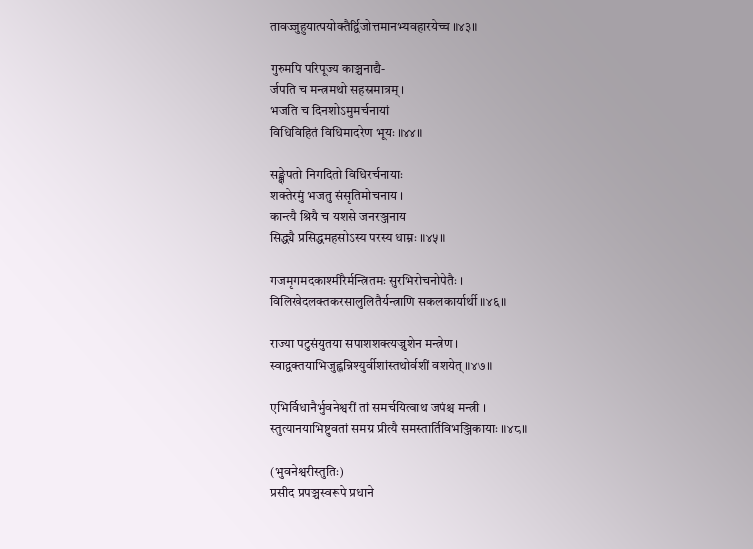तावज्जुहुयात्पयोक्तैर्द्विजोत्तमानभ्यवहारयेच्च ॥४३॥

गुरुमपि परिपूज्य काञ्चनाद्यै-
र्जपति च मन्त्रमथो सहस्रमात्रम् ।
भजति च दिनशोऽमुमर्चनायां
विधिविहितं विधिमादरेण भूयः ॥४४॥

सङ्क्षेपतो निगदितो विधिरर्चनायाः
शक्तेरमुं भजतु संसृतिमोचनाय ।
कान्त्यै श्रियै च यशसे जनरञ्जनाय
सिद्ध्यै प्रसिद्धमहसोऽस्य परस्य धाम्नः ॥४५॥

गजमृगमदकाश्मीरैर्मन्त्रितमः सुरभिरोचनोपेतैः ।
विलिखेदलक्तकरसालुलितैर्यन्त्राणि सकलकार्यार्थी ॥४६॥

राज्या पटुसंयुतया सपाशशक्त्यज्रुशेन मन्त्रेण ।
स्वाद्वक्तयाभिजुह्वन्निश्युर्वीशांस्तथोर्वशीं वशयेत् ॥४७॥

एभिर्विधानैर्भुवनेश्वरीं तां समर्चयित्वाथ जपंश्च मन्त्री ।
स्तुत्यानयाभिष्टुवतां समग्र प्रीत्यै समस्तार्तिविभञ्जिकायाः ॥४८॥

(भुवनेश्वरीस्तुतिः)
प्रसीद प्रपञ्चस्वरूपे प्रधाने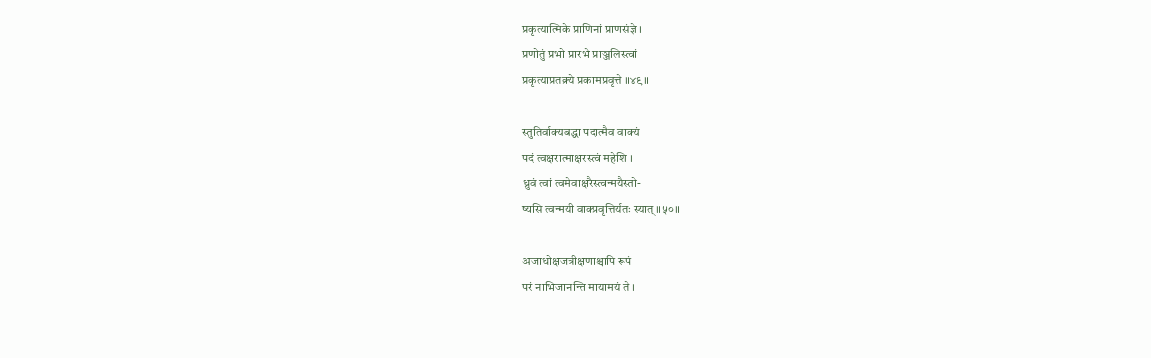प्रकृत्यात्मिके प्राणिनां प्राणसंज्ञे ।
प्रणोतुं प्रभो प्रारभे प्राञ्जलिस्त्वां
प्रकृत्याप्रतक्र्ये प्रकामप्रवृत्ते ॥४९॥

स्तुतिर्वाक्यबद्धा पदात्मैव वाक्यं
पदं त्वक्षरात्माक्षरस्त्वं महेशि ।
ध्रुवं त्वां त्वमेवाक्षरैस्त्वन्मयैस्तो-
ष्यसि त्वन्मयी वाक्प्रवृत्तिर्यतः स्यात् ॥५०॥

अजाधोक्षजत्रीक्षणाश्चापि रूपं
परं नाभिजानन्ति मायामयं ते ।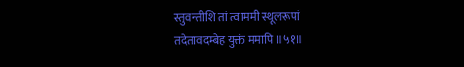स्तुवन्तीशि तां त्वाममी स्थूलरूपां
तदेतावदम्बेह युक्तं ममापि ॥५१॥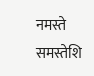नमस्ते समस्तेशि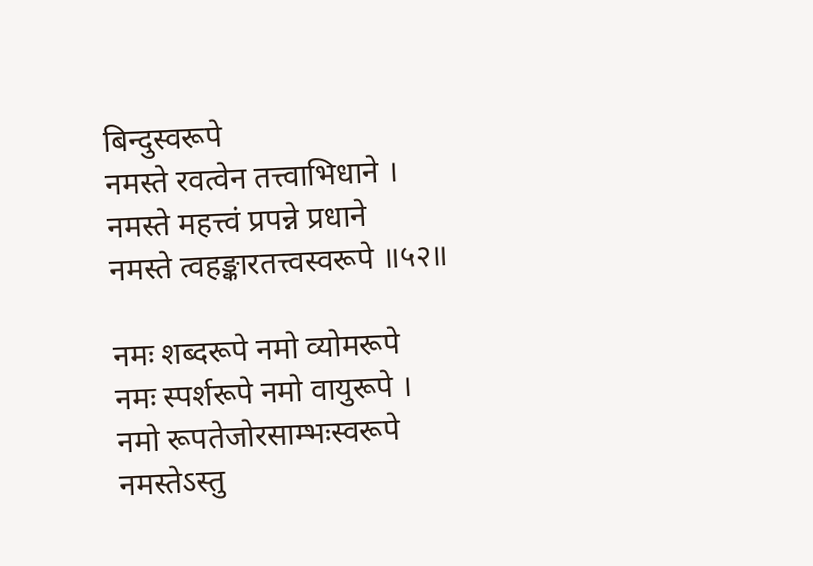बिन्दुस्वरूपे
नमस्ते रवत्वेन तत्त्वाभिधाने ।
नमस्ते महत्त्वं प्रपन्ने प्रधाने
नमस्ते त्वहङ्कारतत्त्वस्वरूपे ॥५२॥

नमः शब्दरूपे नमो व्योमरूपे
नमः स्पर्शरूपे नमो वायुरूपे ।
नमो रूपतेजोरसाम्भःस्वरूपे
नमस्तेऽस्तु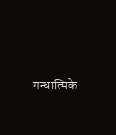गन्धात्मिके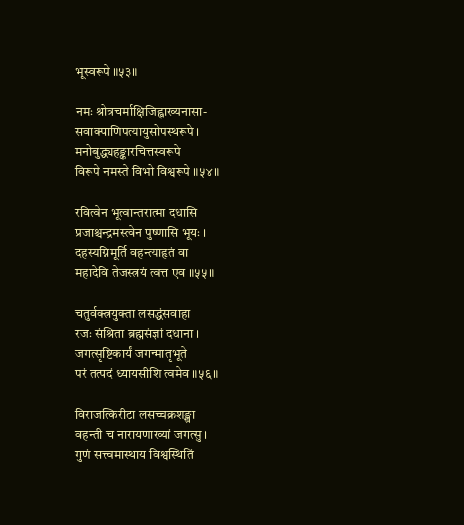भूस्वरूपे ॥५३॥

नमः श्रोत्रचर्माक्षिजिह्वाख्यनासा-
सवाक्पाणिपत्यायुसोपस्थरूपे ।
मनोबुद्ध्यहङ्कारचित्तस्वरूपे
विरूपे नमस्ते विभो विश्वरूपे ॥५४॥

रवित्वेन भूत्वान्तरात्मा दधासि
प्रजाश्चन्द्रमस्त्वेन पुष्णासि भूयः ।
दहस्यग्निमूर्ति वहन्त्याहृतं वा
महादेवि तेजस्त्रयं त्वत्त एव ॥५५॥

चतुर्वक्त्रयुक्ता लसद्धंसवाहा
रजः संश्रिता ब्रह्मसंज्ञां दधाना ।
जगत्सृष्टिकार्यं जगन्मातृभूते
परं तत्पदं ध्यायसीशि त्वमेव ॥५६॥

विराजत्किरीटा लसच्चक्रशङ्खा
वहन्ती च नारायणाख्यां जगत्सु ।
गुणं सत्त्वमास्थाय विश्वस्थितिं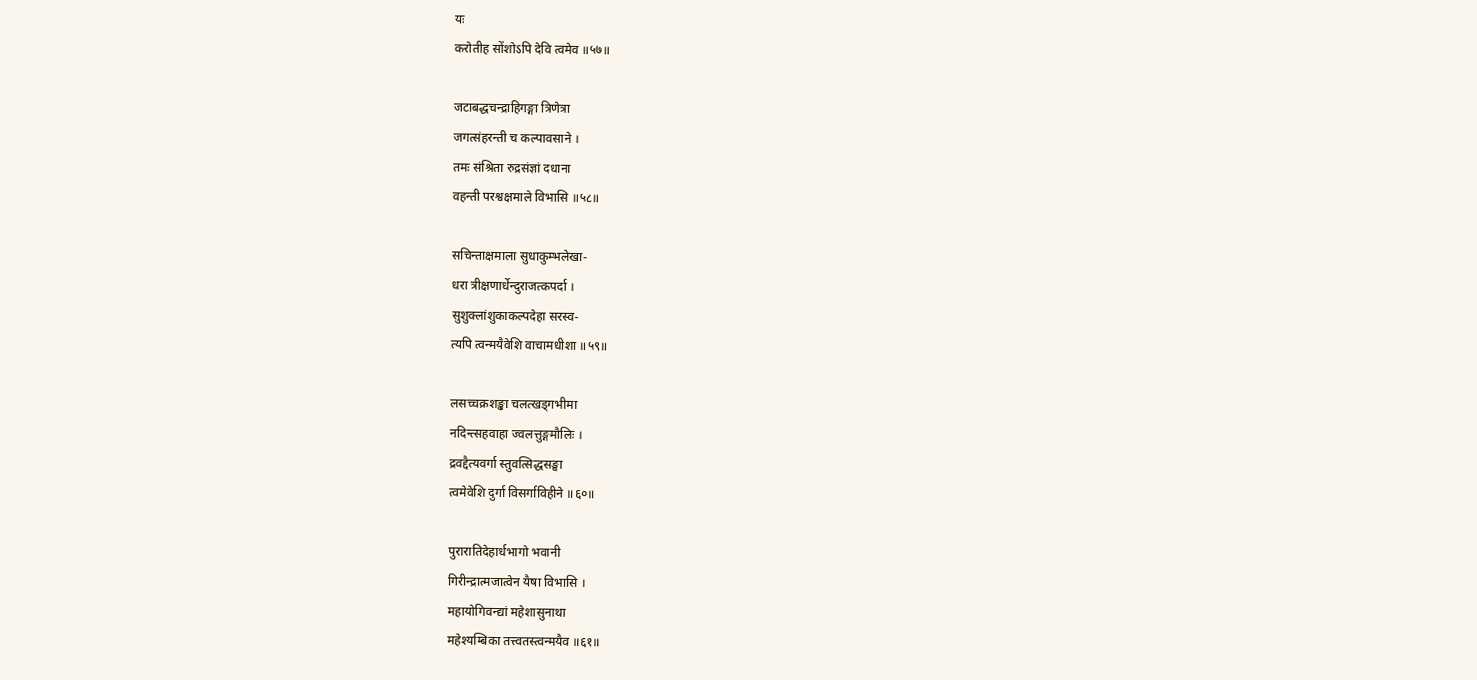यः
करोतीह सोंशोऽपि देवि त्वमेव ॥५७॥

जटाबद्धचन्द्राहिगङ्गा त्रिणेत्रा
जगत्संहरन्ती च कल्पावसाने ।
तमः संश्रिता रुद्रसंज्ञां दधाना
वहन्ती परश्वक्षमाले विभासि ॥५८॥

सचिन्ताक्षमाला सुधाकुम्भलेखा-
धरा त्रीक्षणार्धेन्दुराजत्कपर्दा ।
सुशुक्लांशुकाकल्पदेहा सरस्व-
त्यपि त्वन्मयैवेशि वाचामधीशा ॥५९॥

लसच्चक्रशङ्खा चलत्खड्गभीमा
नदिन्त्सहवाहा ज्वलत्तुङ्गमौलिः ।
द्रवद्दैत्यवर्गा स्तुवत्सिद्धसङ्घा
त्वमेवेशि दुर्गा विसर्गाविहीने ॥६०॥

पुरारातिदेहार्धभागो भवानी
गिरीन्द्रात्मजात्वेन यैषा विभासि ।
महायोगिवन्द्यां महेशासुनाथा
महेश्यम्बिका तत्त्वतस्त्वन्मयैव ॥६१॥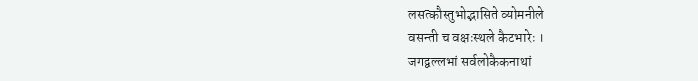लसत्कौस्तुभोद्भासिते व्योमनीले
वसन्ती च वक्षःस्थले कैटभारेः ।
जगद्वल्लभां सर्वलोकैकनाथां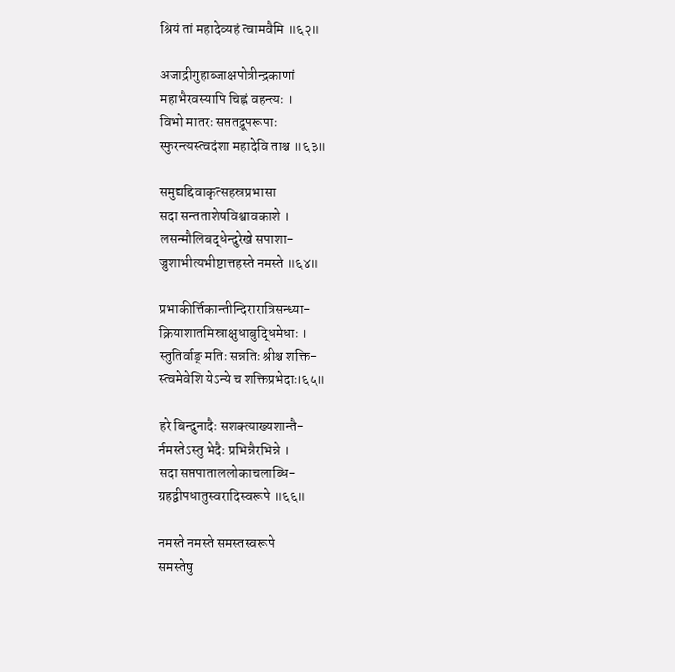श्रियं तां महादेव्यहं त्वामवैमि ॥६२॥

अजाद्रीगुहाब्जाक्षपोत्रीन्द्रकाणां
महाभैरवस्यापि चिह्नं वहन्त्यः ।
विभो मातरः सप्ततद्रूपरूपाः
स्फुरन्त्यस्त्वदंशा महादेवि ताश्च ॥६३॥

समुद्यद्दिवाकृत्सहस्रप्रभासा
सदा सन्तताशेषविश्वावकाशे ।
लसन्मौलिबद्धेन्दुरेखे सपाशा-
ज्रुशाभीत्यभीष्टात्तहस्ते नमस्ते ॥६४॥

प्रभाकीर्त्तिकान्तीन्दिरारात्रिसन्ध्या-
क्रियाशातमिस्राक्षुधाबुद्धिमेधाः ।
स्तुतिर्वाङ् मतिः सन्नतिः श्रीश्च शक्ति-
स्त्वमेवेशि येऽन्ये च शक्तिप्रभेदाः।६५॥

हरे बिन्दुनादैः सशक्त्याख्यशान्तै-
र्नमस्तेऽस्तु भेदैः प्रभिन्नैरभिन्ने ।
सदा सप्तपाताललोकाचलाब्धि-
ग्रहद्वीपधातुस्वरादिस्वरूपे ॥६६॥

नमस्ते नमस्ते समस्तस्वरूपे
समस्तेषु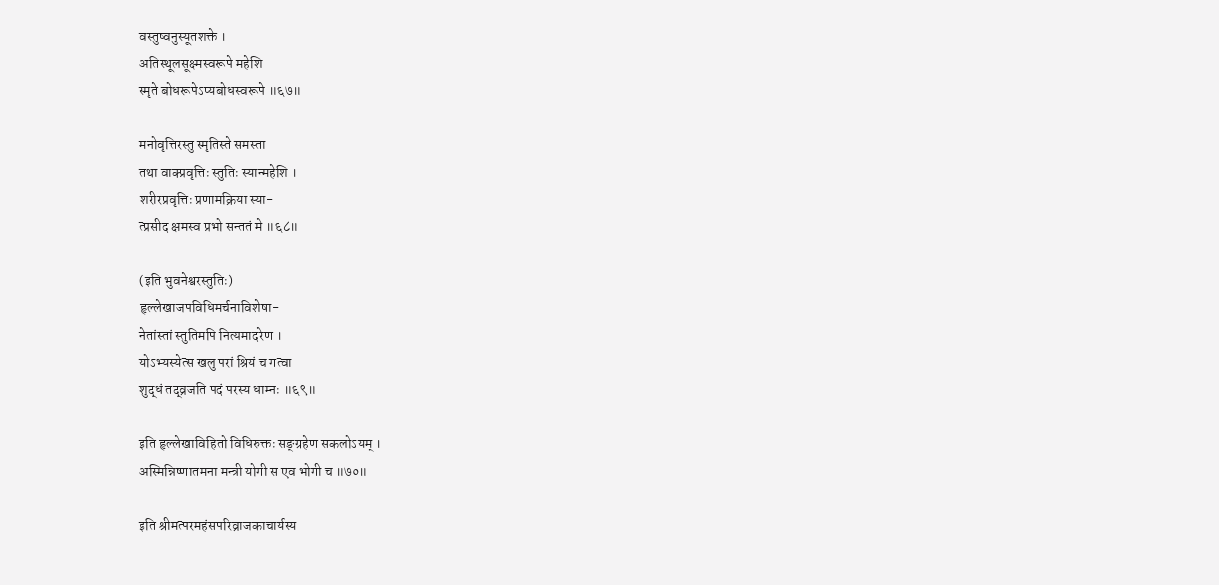वस्तुष्वनुस्यूतशक्ते ।
अतिस्थूलसूक्ष्मस्वरूपे महेशि
स्मृते बोधरूपेऽप्यबोधस्वरूपे ॥६७॥

मनोवृत्तिरस्तु स्मृतिस्ते समस्ता
तथा वाक्प्रवृत्तिः स्तुतिः स्यान्महेशि ।
शरीरप्रवृत्तिः प्रणामक्रिया स्या-
त्प्रसीद क्षमस्व प्रभो सन्ततं मे ॥६८॥

(इति भुवनेश्वरस्तुतिः)
हृल्लेखाजपविधिमर्चनाविशेषा-
नेतांस्तां स्तुतिमपि नित्यमादरेण ।
योऽभ्यस्येत्स खलु परां श्रियं च गत्वा
शुद्धं तद्व्रजति पदं परस्य धाम्नः ॥६९॥

इति हृल्लेखाविहितो विधिरुक्तः सङ्ग्रहेण सकलोऽयम् ।
अस्मिन्निष्णातमना मन्त्री योगी स एव भोगी च ॥७०॥

इति श्रीमत्परमहंसपरिव्राजकाचार्यस्य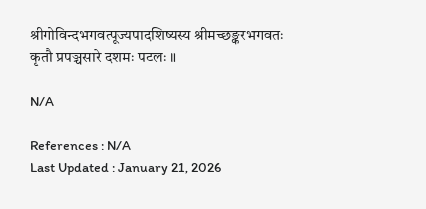श्रीगोविन्दभगवत्पूज्यपादशिष्यस्य श्रीमच्छङ्करभगवतः
कृतौ प्रपञ्चसारे दशमः पटलः ॥

N/A

References : N/A
Last Updated : January 21, 2026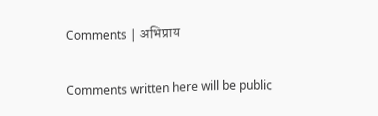Comments | अभिप्राय

Comments written here will be public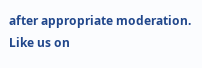after appropriate moderation.
Like us on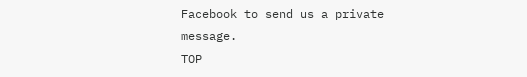Facebook to send us a private message.
TOP